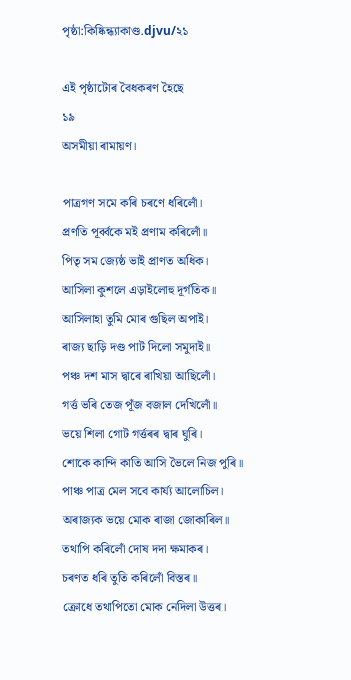পৃষ্ঠা:কিষ্কিন্ধ্যাকাণ্ড.djvu/২১

এই পৃষ্ঠাটোৰ বৈধকৰণ হৈছে
১৯
অসমীয়া ৰামায়ণ।

পাত্ৰগণ সমে কৰি চৰণে ধৰিলোঁ।
প্ৰণতি পূৰ্ব্বকে মই প্ৰণাম কৰিলোঁ॥
পিতৃ সম জ্যেষ্ঠ ভাই প্ৰাণত অধিক।
আসিলা কুশলে এড়াইলোহু দূৰ্গতিক॥
আসিলাহা তুমি মোৰ গুছিল অপাই।
ৰাজ্য ছাড়ি দণ্ড পাট দিলো সমুদাই॥
পঞ্চ দশ মাস দ্বাৰে ৰাখিয়া আছিলোঁ।
গৰ্ত্ত ভৰি তেজ পূঁজ বজাল দেখিলোঁ॥
ভয়ে শিলা গোট গৰ্ত্তৰৰ দ্বাৰ ঘুৰি।
শোকে কান্দি কাতি আসি ভৈলে নিজ পুৰি॥
পাঞ্চ পাত্ৰ মেল সবে কাৰ্য্য আলোচিল।
অৰাজ্যক ভয়ে মোক ৰাজা জোকাৰিল॥
তথাপি কৰিলোঁ দোষ দদা ক্ষমাকৰ।
চৰণত ধৰি তুতি কৰিলোঁ বিস্তৰ॥
ক্ৰোধে তথাপিতো মোক নেদিলা উত্তৰ।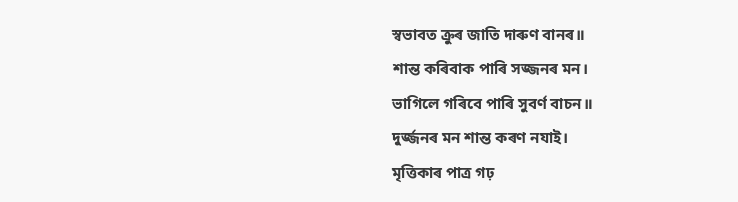স্বভাবত ক্ৰুৰ জাতি দাৰুণ বানৰ॥
শান্ত কৰিবাক পাৰি সজ্জনৰ মন।
ভাগিলে গৰিবে পাৰি সুবৰ্ণ বাচন॥
দুৰ্জ্জনৰ মন শান্ত কৰণ নযাই।
মৃত্তিকাৰ পাত্ৰ গঢ়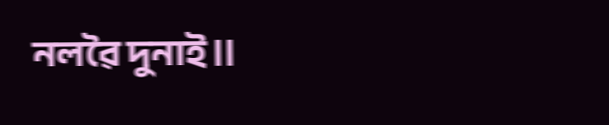নলৱৈ দুনাই॥